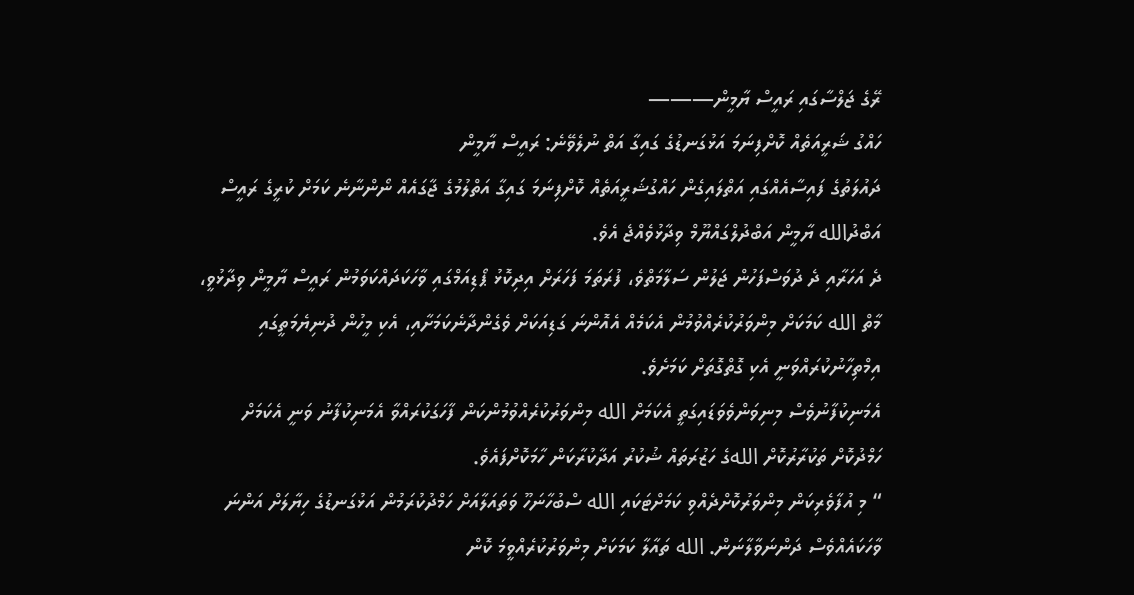ރޭގެ ޖަލްސާގައި ރައީސް ޔާމީން———
ހައްގު ޝަރީއަތެއް ކޮށްފިނަމަ އަޅުގަނޑުގެ ގައިގާ އަތް ނުލެވޭނެ: ރައީސް ޔާމީން
ދައުލަތުގެ ފައިސާއެއްގައި އަތްލައިގެން ހައްގުޝަރީއަތެއް ކޮށްފިނަމަ ގައިގާ އަތްލުމުގެ ޖާގައެއް ނޯންނާނެ ކަމަށް ކުރީގެ ރައީސް އަބްދުالله ޔާމީން އަބްދުލްގައްޔޫމް ވިދާޅުވެއްޖެ އެވެ.
ދެ އަހަރާއި ދެ ދުވަސްފަހުން ޖަލުން ސަލާމަތްވެ، ފުރަތަމަ ފަހަރަށް އިދިކޮޅު ޕޯޑިއަމްގައި ވާހަކަދައްކަވަމުން ރައީސް ޔާމީން ވިދާޅުވީ، މާތް الله ކަމަކަށް މިންވަރުކުރެއްވުމުން އެކަމެއް އެއޮންނަ ގަޑިއަކަށް ވެގެންދާނެކަމަށާއި، އެކި މީހުން ދުނިޔެމަތީގައި އިމްތިހާނުކުރައްވަނީ އެކި ގޮތްގޮތަށް ކަމަށެވެ.
އެމަނިކުފާނުވެސް މިނިވަންވެވަޑައިގަތީ އެކަމަށް الله މިންވަރުކުރެއްވުމުންކަން ފާހަގަކުރައްވާ އެމަނިކުފާނު ވަނީ އެކަމަށް ހަމްދުކޮށް ތަކުރާރުކޮށް اللهގެ ހަޒުރަތައް ޝުކުރު އަދާކުރާކަން ހާމަކޮށްފައެވެ.
“ މި އުފާވެރިކަން މިންވަރުކޮށްދެއްވި ކަމަށްޓަކައި الله ސްބުހާނަހޫ ވަތައަލާއަށް ހަމްދުކުރަމުން އަޅުގަނޑުގެ ހިޔާލަށް އަންނަ ވާހަކައެއްވެސް ދަންނަވާލާނަން. الله ތައާލާ ކަމަކަށް މިންވަރުކުރެއްވީމަ ކޮން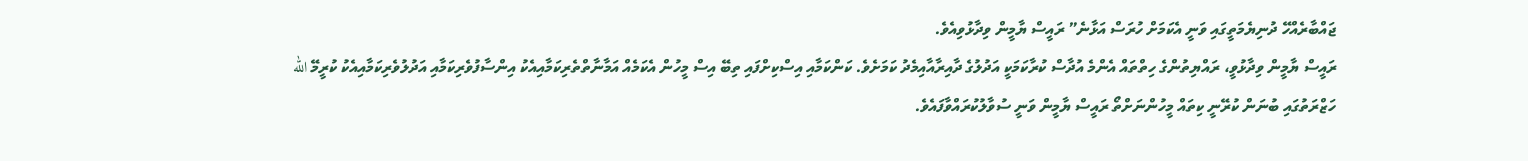ޖައްބާރެއްހޭ ދުނިޔެމަތީގައި ވަނީ އެކަމަށް ހުރަސް އަޅާނެ” ރައީސް ޔާމީން ވިދާޅުވިއެވެ.
ރައީސް ޔާމީން ވިދާޅުވީ، ރައްޔިތުންގެ ހިތްތައް އެންމެ އުދާސް ކުރާކަމަކީ އަދުލުގެ ދާއިރާއާއިމެދު ކަމަށެވެ. ކަންކަމާއި އިސްކިށްފައި ތިބޭ އިސް މީހުން އެކަމެއް އަމާނާތްތެރިކަމާއިއެކު އިންސާފުވެރިކަމާއި އަދުލުވެރިކަމާއިއެކު ކުރީމޭ الله ހަޒްރަތުގައި ބުނަން ކުރޭނީ ކިތައް މީހުންނަށްތޯ ރައީސް ޔާމީން ވަނީ ސުވާލުކުރައްވާފައެވެ.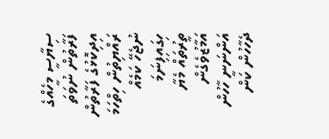ސިޔާސީ މީހެއްގެ ފަރާތުން ނުވަތަ އިދިކޮޅުގެ ފަރާތުން ރައްޔިތުން ހިތްހަމަ ނުޖެހޭ ކަމެއް ހިގައިފިނަމަ ތީރުތައް މެޔާ އަމާޒުވެގެން އަންނަނީ ހާހުން ދެހާހުން ކަން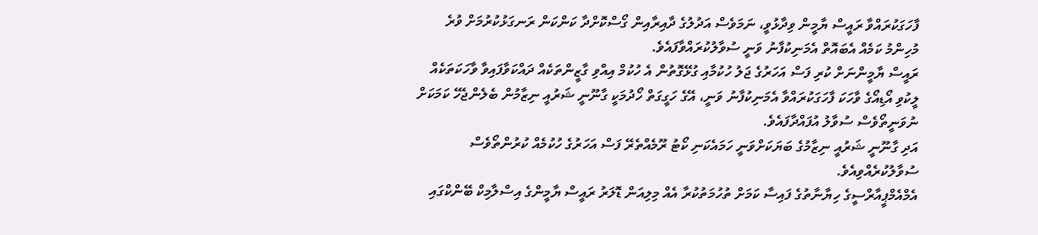ފާހަގަކުރައްވާ ރައީސް ޔާމީން ވިދާޅުވީ، ނަމަވެސް އަދުލުގެ ދާއިރާއިން ގޯސްކޮށްދާ ކަންކަން ރަނގަޅުކުރުމަށް ވުރެ މުހިންމު ކަމެއް އެބައޮތް އެމަނިކުފާނު ވަނީ ސުވާލުކުރައްވާފައެވެ.
ރައީސް ޔާމީންނަށް ކުރި ފަސް އަހަރުގެ ޖަލު ހުކުމާއި ގުޅޭގޮތުން އެ ހުކުމް އިއްވި ގާޒީންތަކެއް ދައްކަވާފައިވާ ވާހަކަތަކެއް ލީކުވި އޯޑިއޯގެ ވާހަކަ ފާހަގަކުރައްވާ އެމަނިކުފާނު ވަނީ، އޭގެ ހަގީގަތް ހޯދުމަކީ ގާނޫނީ ޝަރުއީ ނިޒާމުން ބެލެންޖެހޭ ކަމަކަށް ނުވަނީތޯވެސް ސުވާލު އުފައްދާފައެވެ.
އަދި ގާނޫނީ ޝަރުއީ ނިޒާމުގެ ބަޔަކަށްވަނީ ހަމައެކަނި ކޯޓު ރޫމެއްތެރޭ ފަސް އަހަރުގެ ހުކުމެއް ކުރުންތޯވެސް ސުވާލުކުރެއްވިއެވެ.
އެމްއެމްޕީއާރްސީގެ ހިޔާނާތުގެ ފައިސާ ކަމަށް ތުހުމަތުކުރާ އެއް މިލިއަން ޑޮލަރު ރައީސް ޔާމީންގެ އިސްލާމިކް ބޭންކްގައި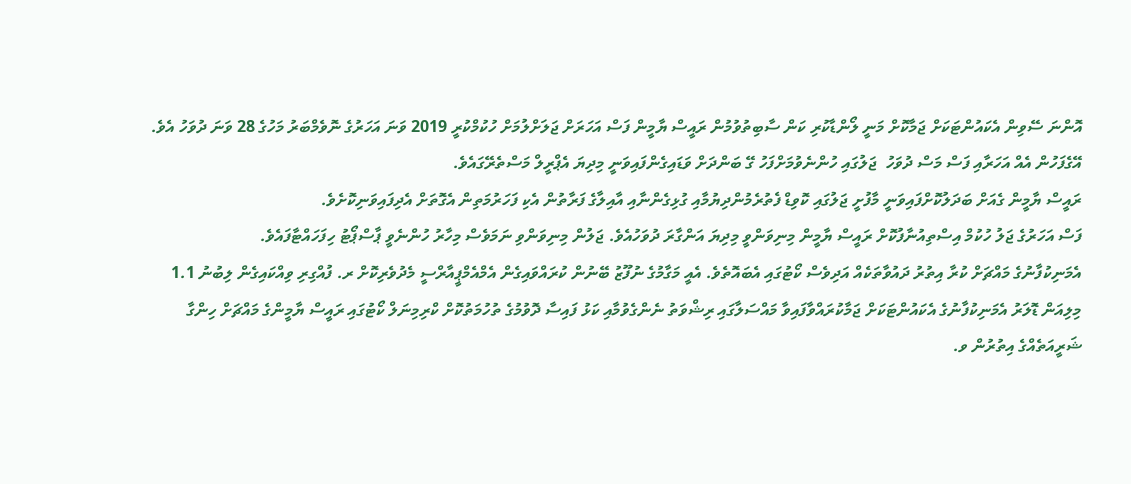އޮންނަ ސޭވިން އެކައުންޓަކަށް ޖަމާކޮށް މަނީ ލޯންޑާކުރި ކަން ސާބިތުވުމުން ރައީސް ޔާމީން ފަސް އަހަރަށް ޖަލަށްލުމަށް ހުކުމްކުރީ 2019 ވަނަ އަހަރުގެ ނޮވެމްބަރު މަހުގެ 28 ވަނަ ދުވަހު އެވެ.  އޭގެފަހުން އެއް އަހަރާއި ފަސް މަސް ދުވަހު  ޖަލުގައި ހުންނެވުމަށްފަހު ގޭ ބަންދަށް ވަޑައިގެންފައިވަނީ މިދިޔަ އެޕްރީލް މަސްތެރޭގައެވެ.
ރައީސް ޔާމީން ގެއަށް ބަދަލުކޮށްފައިވަނީ މާފުށީ ޖަލުގައި ކޮވިޑް ފެތުރެމުންދިޔުމާއި ގުޅިގެންނާއި އާއިލާގެ ފަރާތުން އެކި ފަހަރުމަތިން އެގޮތަށް އެދިފައިވަނިކޮށެވެ.
ފަސް އަހަރުގެ ޖަލު ހުކުމް އިސްތިއުނާފުކޮށް ރައީސް ޔާމީން މިނިވަންވީ މިދިޔަ އަންގާރަ ދުވަހުއެވެ. ޖަލުން މިނިވަންވި ނަމަވެސް މިހާރު ހުންނެވީ ޕާސްޕޯޓު ހިފަހައްޓާފައެވެ.
އެމަނިކުފާނުގެ މައްޗަށް ކުރާ އިތުރު ދައުވާތަކެއް އަދިވެސް ކޯޓުގައި އެބައޮތެވެ. އެއީ މަގާމުގެ ނުފޫޒު ބޭނުން ކުރައްވައިގެން އެމްއެމްޕީއާރްސީ މެދުވެރިކޮށް ރ. ފުއްގިރި ވިއްކައިގެން ލިބުނު 1.1 މިލިއަން ޑޮލަރު އެމަނިކުފާނުގެ އެކައުންޓަކަށް ޖަމާކުރައްވާފައިވާ މައްސަލާގައި ރިޝްވަތު ނެންގެވުމާއި ކަޅު ފައިސާ ދޮވުމުގެ ތުހުމަތުކޮށް ކްރިމިނަލް ކޯޓުގައި ރައީސް ޔާމީންގެ މައްޗަށް ހިންގާ ޝަރީއަތެއްގެ އިތުރުން ވ.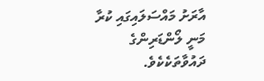އާރަށު މައްސަލައިގައި ކުރާ މަނީ ލޯންޑަރިންގެ ދައުވާތަކެކެވެ.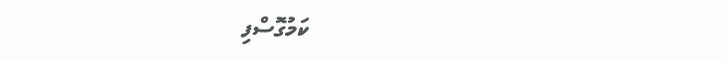ކަމުގޮސްފި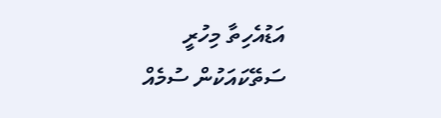އަޑުއެހިތާ މިހުރީ
ސަތޭކައަކުން ސުމެއް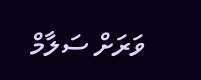ވަރަށް ސަލާމް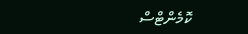ކޮމެންޓްސް